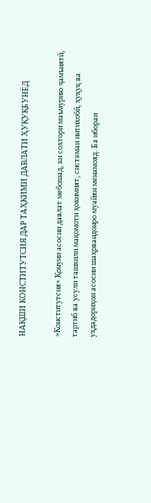НАҚШИ КОНСТИТУТСИЯ ДАР ТАҲКИМИ ДАВЛАТИ ҲУҚУҚБУНЁД

«Конститутсия» Қонуни асосии давлат мебошад, ки сохтори маъмурию ҷамъиятӣ, тартиб ва усули ташкили мақомоти ҳокимият, системаи интихобӣ, ҳуқуқ ва уҳдадориҳои асосии шаҳрвандонро муайян менамояд. Ба ибораи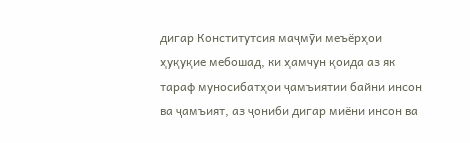дигар Конститутсия маҷмӯи меъёрҳои ҳуқуқие мебошад, ки ҳамчун қоида аз як тараф муносибатҳои ҷамъиятии байни инсон ва ҷамъият, аз ҷониби дигар миёни инсон ва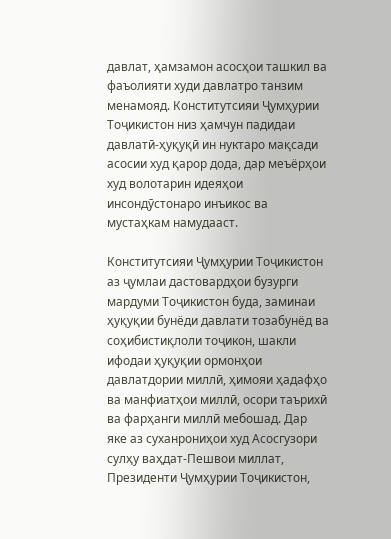давлат, ҳамзамон асосҳои ташкил ва фаъолияти худи давлатро танзим менамояд. Конститутсияи Ҷумҳурии Тоҷикистон низ ҳамчун падидаи давлатӣ-ҳуқуқӣ ин нуктаро мақсади асосии худ қарор дода, дар меъёрҳои худ волотарин идеяҳои инсондӯстонаро инъикос ва мустаҳкам намудааст.

Конститутсияи Ҷумҳурии Тоҷикистон аз ҷумлаи дастовардҳои бузурги мардуми Тоҷикистон буда, заминаи ҳуқуқии бунёди давлати тозабунёд ва соҳибистиқлоли тоҷикон, шакли ифодаи ҳуқуқии ормонҳои давлатдории миллӣ, ҳимояи ҳадафҳо ва манфиатҳои миллӣ, осори таърихӣ ва фарҳанги миллӣ мебошад. Дар яке аз суханрониҳои худ Асосгузори сулҳу ваҳдат-Пешвои миллат, Президенти Ҷумҳурии Тоҷикистон,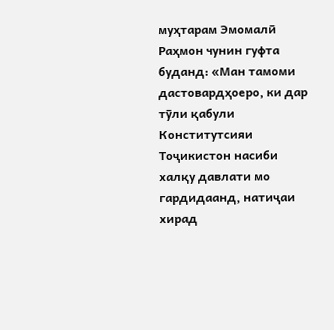муҳтарам Эмомалӣ Раҳмон чунин гуфта буданд: «Ман тамоми дастовардҳоеро, ки дар тӯли қабули Конститутсияи Тоҷикистон насиби халқу давлати мо гардидаанд, натиҷаи хирад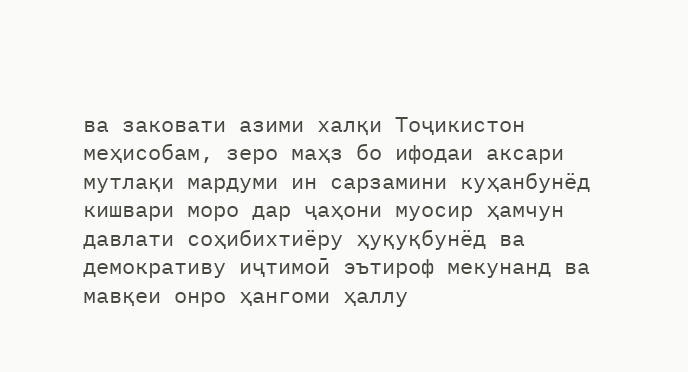ва заковати азими халқи Тоҷикистон меҳисобам, зеро маҳз бо ифодаи аксари мутлақи мардуми ин сарзамини куҳанбунёд кишвари моро дар ҷаҳони муосир ҳамчун давлати соҳибихтиёру ҳуқуқбунёд ва демокративу иҷтимоӣ эътироф мекунанд ва мавқеи онро ҳангоми ҳаллу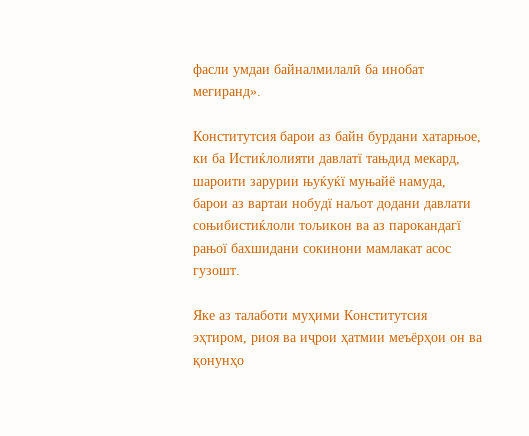фасли умдаи байналмилалӣ ба инобат мегиранд».

Конститутсия барои аз байн бурдани хатарњое, ки ба Истиќлолияти давлатї тањдид мекард, шароити зарурии њуќуќї муњайё намуда, барои аз вартаи нобудї наљот додани давлати соњибистиќлоли тољикон ва аз парокандагї рањої бахшидани сокинони мамлакат асос гузошт.

Яке аз талаботи муҳими Конститутсия эҳтиром, риоя ва иҷрои ҳатмии меъёрҳои он ва қонунҳо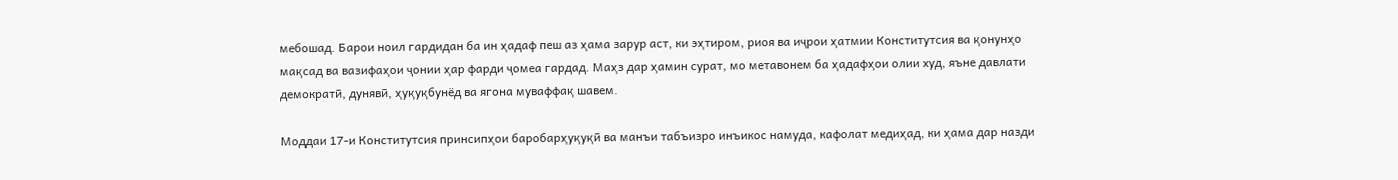мебошад. Барои ноил гардидан ба ин ҳадаф пеш аз ҳама зарур аст, ки эҳтиром, риоя ва иҷрои ҳатмии Конститутсия ва қонунҳо мақсад ва вазифаҳои ҷонии ҳар фарди ҷомеа гардад. Маҳз дар ҳамин сурат, мо метавонем ба ҳадафҳои олии худ, яъне давлати демократӣ, дунявӣ, ҳуқуқбунёд ва ягона муваффақ шавем.

Моддаи 17-и Конститутсия принсипҳои баробарҳуқуқӣ ва манъи табъизро инъикос намуда, кафолат медиҳад, ки ҳама дар назди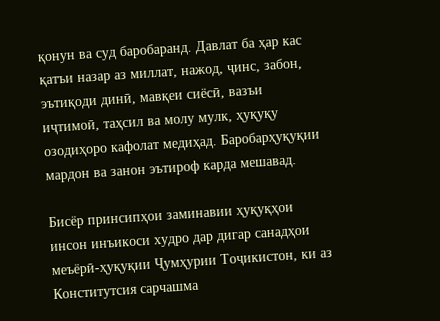қонун ва суд баробаранд. Давлат ба ҳар кас қатъи назар аз миллат, нажод, ҷинс, забон, эътиқоди динӣ, мавқеи сиёсӣ, вазъи иҷтимоӣ, таҳсил ва молу мулк, ҳуқуқу озодиҳоро кафолат медиҳад. Баробарҳуқуқии мардон ва занон эътироф карда мешавад.

Бисёр принсипҳои заминавии ҳуқуқҳои инсон инъикоси худро дар дигар санадҳои меъёрӣ-ҳуқуқии Ҷумҳурии Тоҷикистон, ки аз Конститутсия сарчашма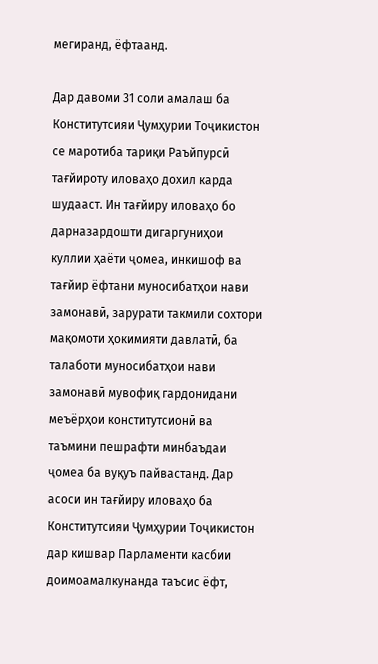мегиранд, ёфтаанд.

Дар давоми 31 соли амалаш ба Конститутсияи Ҷумҳурии Тоҷикистон се маротиба тариқи Раъйпурсӣ тағйироту иловаҳо дохил карда шудааст. Ин тағйиру иловаҳо бо дарназардошти дигаргуниҳои куллии ҳаёти ҷомеа, инкишоф ва тағйир ёфтани муносибатҳои нави замонавӣ, зарурати такмили сохтори мақомоти ҳокимияти давлатӣ, ба талаботи муносибатҳои нави замонавӣ мувофиқ гардонидани меъёрҳои конститутсионӣ ва таъмини пешрафти минбаъдаи ҷомеа ба вуқуъ пайвастанд. Дар асоси ин тағйиру иловаҳо ба Конститутсияи Ҷумҳурии Тоҷикистон дар кишвар Парламенти касбии доимоамалкунанда таъсис ёфт,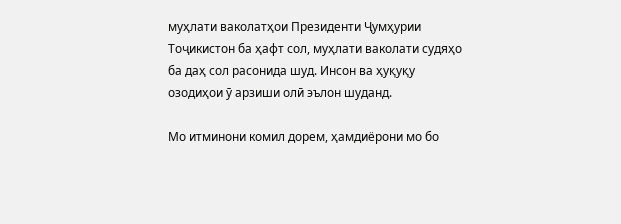муҳлати ваколатҳои Президенти Ҷумҳурии Тоҷикистон ба ҳафт сол, муҳлати ваколати судяҳо ба даҳ сол расонида шуд. Инсон ва ҳуқуқу озодиҳои ӯ арзиши олӣ эълон шуданд.

Мо итминони комил дорем, ҳамдиёрони мо бо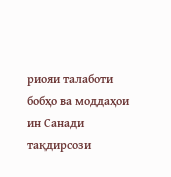риояи талаботи бобҳо ва моддаҳои ин Санади тақдирсози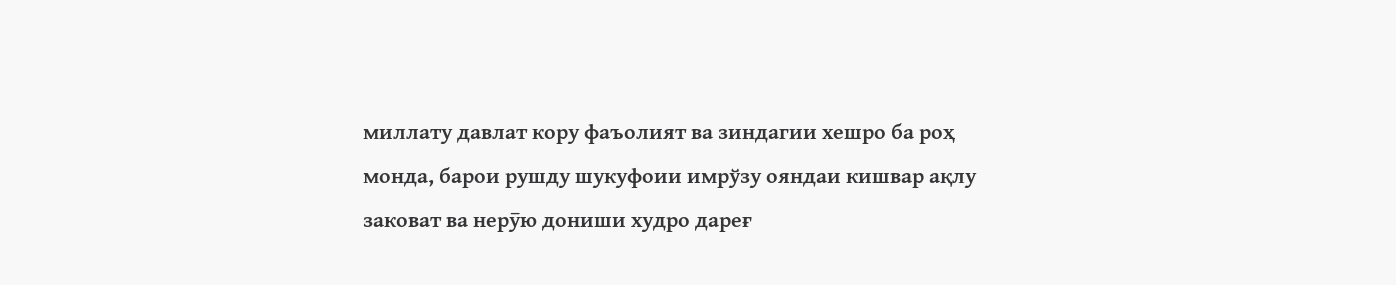миллату давлат кору фаъолият ва зиндагии хешро ба роҳ монда, барои рушду шукуфоии имрўзу ояндаи кишвар ақлу заковат ва нерӯю дониши худро дареғ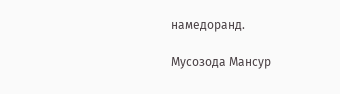намедоранд.

Мусозода Мансур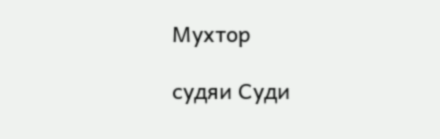Мухтор

судяи Суди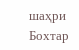шаҳри Бохтар